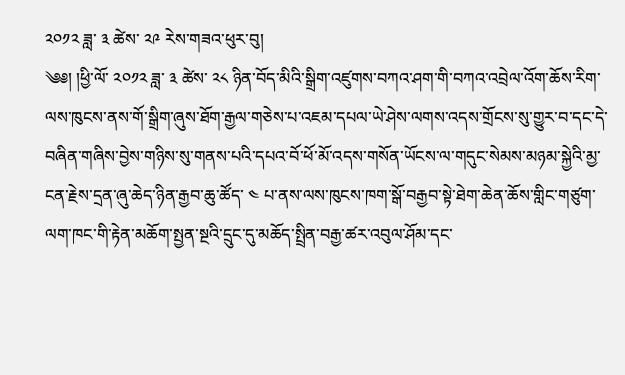༢༠༡༢ ཟླ་ ༣ ཚེས་ ༢༩ རེས་གཟའ་ཕུར་བུ།
༄༅། །ཕྱི་ལོ་ ༢༠༡༢ ཟླ་ ༣ ཚེས་ ༢༨ ཉིན་བོད་མིའི་སྒྲིག་འཛུགས་བཀའ་ཤག་གི་བཀའ་འབྲེལ་འོག་ཆོས་རིག་ལས་ཁུངས་ནས་གོ་སྒྲིག་ཞུས་ཐོག་རྒྱལ་གཅེས་པ་འཇམ་དཔལ་ཡེ་ཤེས་ལགས་འདས་གྲོངས་སུ་གྱུར་བ་དང་དེ་བཞིན་གཞིས་བྱེས་གཉིས་སུ་གནས་པའི་དཔའ་བོ་ཕོ་མོ་འདས་གསོན་ཡོངས་ལ་གདུང་སེམས་མཉམ་སྐྱེའི་མྱ་ངན་རྗེས་དྲན་ཞུ་ཆེད་ཉིན་རྒྱབ་ཆུ་ཚོད་ ༤ པ་ནས་ལས་ཁུངས་ཁག་སྒོ་བརྒྱབ་སྟེ་ཐེག་ཆེན་ཆོས་གླིང་གཙུག་ལག་ཁང་གི་རྟེན་མཆོག་སྤྱན་སྔའི་དྲུང་དུ་མཆོད་སྤྲིན་བརྒྱ་ཚར་འབུལ་ཤོམ་དང་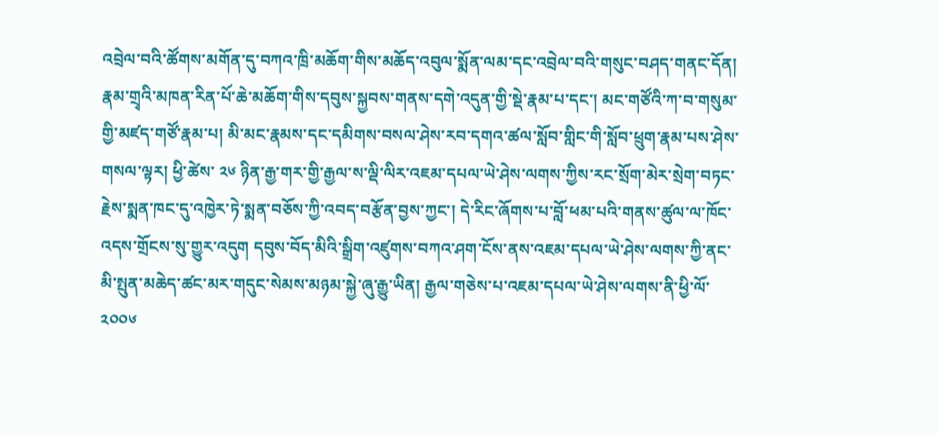འབྲེལ་བའི་ཚོགས་མགོན་དུ་བཀའ་ཁྲི་མཆོག་གིས་མཆོད་འབུལ་སྨོན་ལམ་དང་འབྲེལ་བའི་གསུང་བཤད་གནང་དོན། རྣམ་གྲྭའི་མཁན་རིན་པོ་ཆེ་མཆོག་གིས་དབུས་སྐྱབས་གནས་དགེ་འདུན་གྱི་སྡེ་རྣམ་པ་དང་། མང་གཙོའི་ཀ་བ་གསུམ་གྱི་མཛད་གཙོ་རྣམ་པ། མི་མང་རྣམས་དང་དམིགས་བསལ་ཤེས་རབ་དགའ་ཚལ་སློབ་གླིང་གི་སློབ་ཕྲུག་རྣམ་པས་ཤེས་གསལ་ལྟར། ཕྱི་ཚེས་ ༢༦ ཉིན་རྒྱ་གར་གྱི་རྒྱལ་ས་ལྡི་ལིར་འཇམ་དཔལ་ཡེ་ཤེས་ལགས་ཀྱིས་རང་སྲོག་མེར་སྲེག་བཏང་རྗེས་སྨན་ཁང་དུ་འཁྱེར་ཏེ་སྨན་བཅོས་ཀྱི་འབད་བརྩོན་བྱས་ཀྱང་། དེ་རིང་ཞོགས་པ་བློ་ཕམ་པའི་གནས་ཚུལ་ལ་ཁོང་འདས་གྲོངས་སུ་གྱུར་འདུག དབུས་བོད་མིའི་སྒྲིག་འཛུགས་བཀའ་ཤག་ངོས་ནས་འཇམ་དཔལ་ཡེ་ཤེས་ལགས་ཀྱི་ནང་མི་སྤུན་མཆེད་ཚང་མར་གདུང་སེམས་མཉམ་སྐྱེ་ཞུ་རྒྱུ་ཡིན། རྒྱལ་གཅེས་པ་འཇམ་དཔལ་ཡེ་ཤེས་ལགས་ནི་ཕྱི་ལོ་ ༢༠༠༦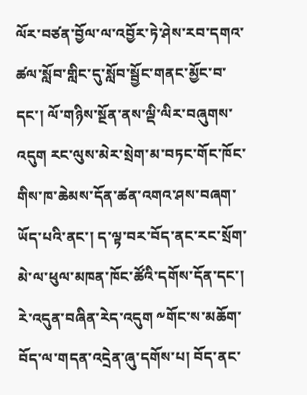ལོར་བཙན་བྱོལ་ལ་འབྱོར་ཏེ་ཤེས་རབ་དགའ་ཚལ་སློབ་གླིང་དུ་སློབ་སྦྱོང་གནང་མྱོང་བ་དང་། ལོ་གཉིས་སྔོན་ནས་ལྡི་ལིར་བཞུགས་འདུག རང་ལུས་མེར་སྲེག་མ་བཏང་གོང་ཁོང་གིས་ཁ་ཆེམས་དོན་ཚན་འགའ་ཤས་བཞག་ཡོད་པའི་ནང་། ད་ལྟ་བར་བོད་ནང་རང་སྲོག་མེ་ལ་ཕུལ་མཁན་ཁོང་ཚོའི་དགོས་དོན་དང་། རེ་འདུན་བཞིན་རེད་འདུག ༸གོང་ས་མཆོག་བོད་ལ་གདན་འདྲེན་ཞུ་དགོས་པ། བོད་ནང་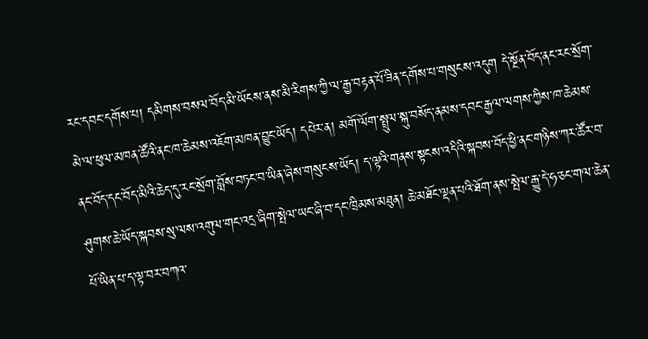རང་དབང་དགོས་པ། དམིགས་བསལ་བོད་མི་ཡོངས་ནས་མི་རིགས་ཀྱི་ལ་རྒྱ་བརྟན་པོ་ཟིན་དགོས་པ་གསུངས་འདུག དེ་སྔོན་བོད་ནང་རང་སྲོག་མེ་ལ་ཕུལ་མཁན་ཚོའི་ནང་ཁ་ཆེམས་འཇོག་མཁན་བྱུང་ཡོད། དཔེར་ན། མགོ་ལོག་སྤྲུལ་སྐུ་བསོད་ནམས་དབང་རྒྱལ་ལགས་ཀྱིས་ཁ་ཆེམས་ནང་བོད་དང་བོད་མིའི་ཆེད་དུ་རང་སྲོག་བློས་བཏང་བ་ཡིན་ཞེས་གསུངས་ཡོད། ད་ལྟའི་གནས་སྟངས་འདིའི་སྐབས་བོད་ཕྱི་ནང་གཉིས་ཀར་ཚོར་བ་ཤུགས་ཆེ་ཡོད་སྐབས་སུ་ལས་འགུལ་གང་འདྲ་ཞིག་སྤེལ་ཡང་ཞི་བ་དང་ཁྲིམས་མཐུན། ཆེ་མཐོང་ལྡན་པའི་ཐོག་ནས་སྤེལ་རྒྱུ་དེ་ཧ་ཅང་གལ་ཆེན་པོ་ཡིན་པ་ད་ལྟ་བར་བཀའ་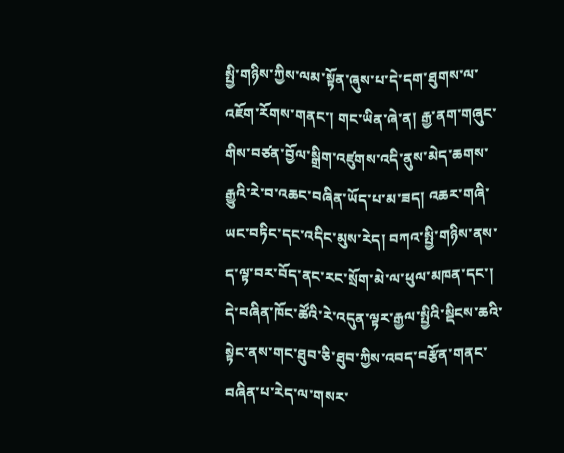སྤྱི་གཉིས་ཀྱིས་ལམ་སྟོན་ཞུས་པ་དེ་དག་ཐུགས་ལ་འཇོག་རོགས་གནང་། གང་ཡིན་ཞེ་ན། རྒྱ་ནག་གཞུང་གིས་བཙན་བྱོལ་སྒྲིག་འཛུགས་འདི་ནུས་མེད་ཆགས་རྒྱུའི་རེ་བ་འཆང་བཞིན་ཡོད་པ་མ་ཟད། འཆར་གཞི་ཡང་བཏིང་དང་འདིང་མུས་རེད། བཀའ་སྤྱི་གཉིས་ནས་ད་ལྟ་བར་བོད་ནང་རང་སྲོག་མེ་ལ་ཕུལ་མཁན་དང་། དེ་བཞིན་ཁོང་ཚོའི་རེ་འདུན་ལྟར་རྒྱལ་སྤྱིའི་སྡིངས་ཆའི་སྟེང་ནས་གང་ཐུབ་ཅི་ཐུབ་ཀྱིས་འབད་བརྩོན་གནང་བཞིན་པ་རེད་ལ་གསར་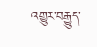འགྱུར་བརྒྱུད་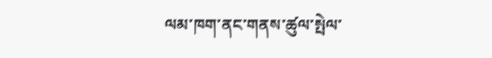ལམ་ཁག་ནང་གནས་ཚུལ་སྤེལ་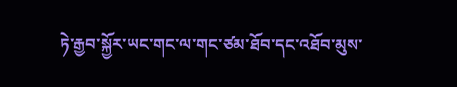ཏེ་རྒྱབ་སྐྱོར་ཡང་གང་ལ་གང་ཙམ་ཐོབ་དང་འཐོབ་མུས་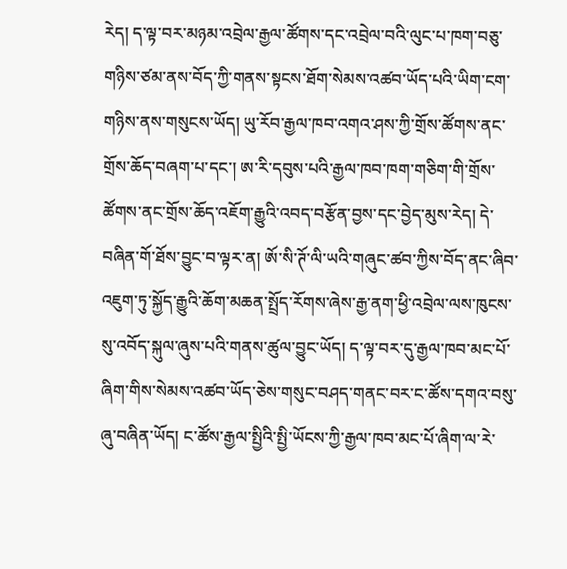རེད། ད་ལྟ་བར་མཉམ་འབྲེལ་རྒྱལ་ཚོགས་དང་འབྲེལ་བའི་ལུང་པ་ཁག་བཅུ་གཉིས་ཙམ་ནས་བོད་ཀྱི་གནས་སྟངས་ཐོག་སེམས་འཚབ་ཡོད་པའི་ཡིག་ངག་གཉིས་ནས་གསུངས་ཡོད། ཡུ་རོབ་རྒྱལ་ཁབ་འགའ་ཤས་ཀྱི་གྲོས་ཚོགས་ནང་གྲོས་ཆོད་བཞག་པ་དང་། ཨ་རི་དབུས་པའི་རྒྱལ་ཁབ་ཁག་གཅིག་གི་གྲོས་ཚོགས་ནང་གྲོས་ཆོད་འཇོག་རྒྱུའི་འབད་བརྩོན་བྱས་དང་བྱེད་མུས་རེད། དེ་བཞིན་གོ་ཐོས་བྱུང་བ་ལྟར་ན། ཨོ་སི་ཊོ་ལི་ཡའི་གཞུང་ཚབ་ཀྱིས་བོད་ནང་ཞིབ་འཇུག་ཏུ་སྐྱོད་རྒྱུའི་ཆོག་མཆན་སྤྲོད་རོགས་ཞེས་རྒྱ་ནག་ཕྱི་འབྲེལ་ལས་ཁུངས་སུ་འབོད་སྐུལ་ཞུས་པའི་གནས་ཚུལ་བྱུང་ཡོད། ད་ལྟ་བར་དུ་རྒྱལ་ཁབ་མང་པོ་ཞིག་གིས་སེམས་འཚབ་ཡོད་ཅེས་གསུང་བཤད་གནང་བར་ང་ཚོས་དགའ་བསུ་ཞུ་བཞིན་ཡོད། ང་ཚོས་རྒྱལ་སྤྱིའི་སྤྱི་ཡོངས་ཀྱི་རྒྱལ་ཁབ་མང་པོ་ཞིག་ལ་རེ་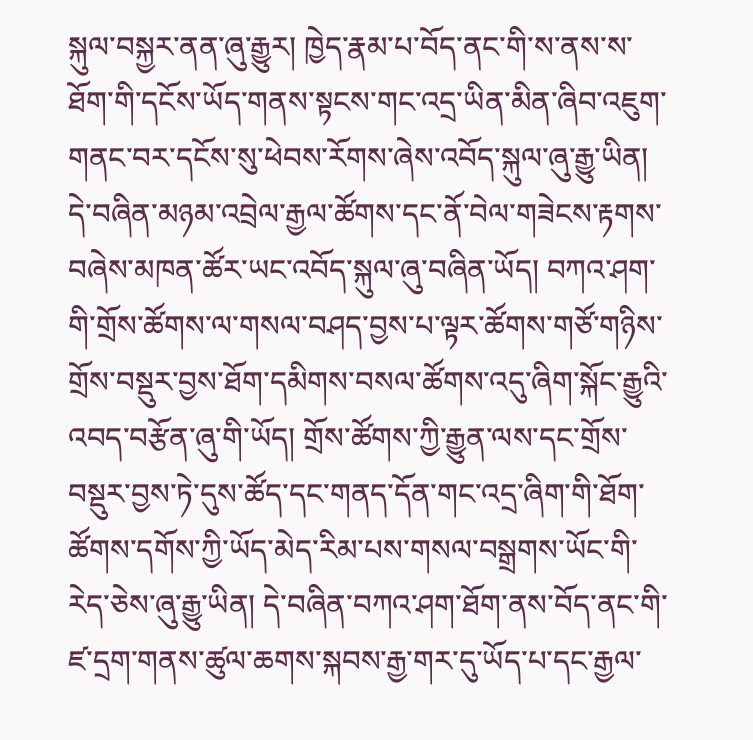སྐུལ་བསྐྱར་ནན་ཞུ་རྒྱུར། ཁྱེད་རྣམ་པ་བོད་ནང་གི་ས་ནས་ས་ཐོག་གི་དངོས་ཡོད་གནས་སྟངས་གང་འདྲ་ཡིན་མིན་ཞིབ་འཇུག་གནང་བར་དངོས་སུ་ཕེབས་རོགས་ཞེས་འབོད་སྐུལ་ཞུ་རྒྱུ་ཡིན། དེ་བཞིན་མཉམ་འབྲེལ་རྒྱལ་ཚོགས་དང་ནོ་བེལ་གཟེངས་རྟགས་བཞེས་མཁན་ཚོར་ཡང་འབོད་སྐུལ་ཞུ་བཞིན་ཡོད། བཀའ་ཤག་གི་གྲོས་ཚོགས་ལ་གསལ་བཤད་བྱས་པ་ལྟར་ཚོགས་གཙོ་གཉིས་གྲོས་བསྡུར་བྱས་ཐོག་དམིགས་བསལ་ཚོགས་འདུ་ཞིག་སྐོང་རྒྱུའི་འབད་བརྩོན་ཞུ་གི་ཡོད། གྲོས་ཚོགས་ཀྱི་རྒྱུན་ལས་དང་གྲོས་བསྡུར་བྱས་ཏེ་དུས་ཚོད་དང་གནད་དོན་གང་འདྲ་ཞིག་གི་ཐོག་ཚོགས་དགོས་ཀྱི་ཡོད་མེད་རིམ་པས་གསལ་བསྒྲགས་ཡོང་གི་རེད་ཅེས་ཞུ་རྒྱུ་ཡིན། དེ་བཞིན་བཀའ་ཤག་ཐོག་ནས་བོད་ནང་གི་ཛ་དྲག་གནས་ཚུལ་ཆགས་སྐབས་རྒྱ་གར་དུ་ཡོད་པ་དང་རྒྱལ་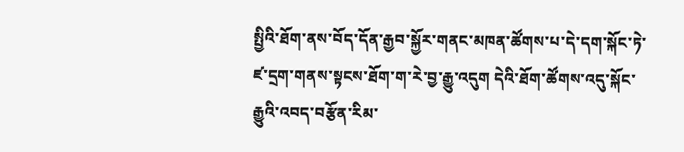སྤྱིའི་ཐོག་ནས་བོད་དོན་རྒྱབ་སྐྱོར་གནང་མཁན་ཚོགས་པ་དེ་དག་སྐོང་ཏེ་ཛ་དྲག་གནས་སྟངས་ཐོག་ག་རེ་བྱ་རྒྱུ་འདུག དེའི་ཐོག་ཚོགས་འདུ་སྐོང་རྒྱུའི་འབད་བརྩོན་རིམ་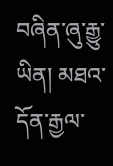བཞིན་ཞུ་རྒྱུ་ཡིན། མཐའ་དོན་རྒྱལ་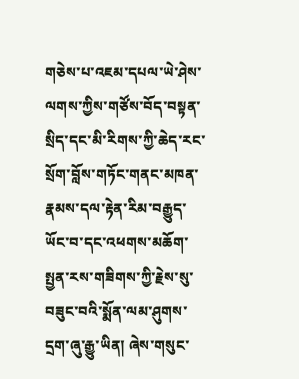གཅེས་པ་འཇམ་དཔལ་ཡེ་ཤེས་ལགས་ཀྱིས་གཙོས་བོད་བསྟན་སྲིད་དང་མི་རིགས་ཀྱི་ཆེད་རང་སྲོག་བློས་གཏོང་གནང་མཁན་རྣམས་དལ་རྟེན་རིམ་བརྒྱུད་ཡོང་བ་དང་འཕགས་མཆོག་སྤྱན་རས་གཟིགས་ཀྱི་རྗེས་སུ་བཟུང་བའི་སྨོན་ལམ་ཤུགས་དྲག་ཞུ་རྒྱུ་ཡིན། ཞེས་གསུང་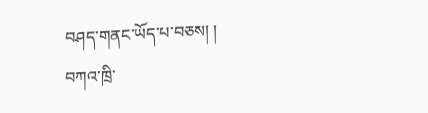བཤད་གནང་ཡོད་པ་བཅས། །
བཀའ་ཁྲི་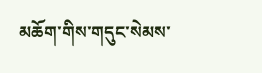མཆོག་གིས་གདུང་སེམས་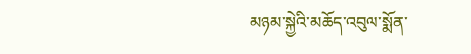མཉམ་སྐྱེའི་མཆོད་འབུལ་སྨོན་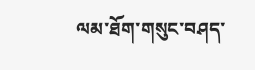ལམ་ཐོག་གསུང་བཤད་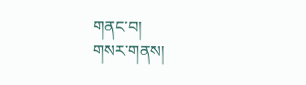གནང་བ།
གསར་གནས།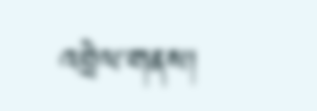འབྲེལ་གནས།